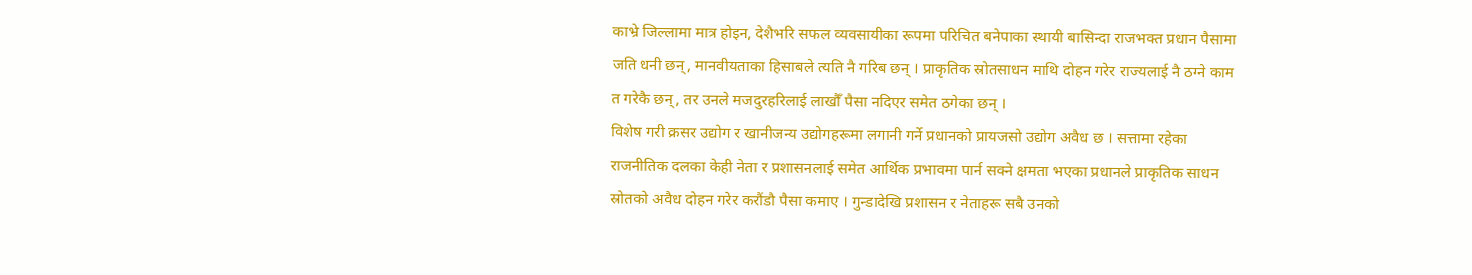काभ्रे जिल्लामा मात्र होइन, देशैभरि सफल व्यवसायीका रूपमा परिचित बनेपाका स्थायी बासिन्दा राजभक्त प्रधान पैसामा जति धनी छन्, मानवीयताका हिसाबले त्यति नै गरिब छन् । प्राकृतिक स्रोतसाधन माथि दोहन गरेर राज्यलाई नै ठग्ने काम त गरेकै छन्, तर उनले मजदुरहरिलाई लाखौँ पैसा नदिएर समेत ठगेका छन् ।
विशेष गरी क्रसर उद्योग र खानीजन्य उद्योगहरूमा लगानी गर्ने प्रधानको प्रायजसो उद्योग अवैध छ । सत्तामा रहेका राजनीतिक दलका केही नेता र प्रशासनलाई समेत आर्थिक प्रभावमा पार्न सक्ने क्षमता भएका प्रधानले प्राकृतिक साधन स्रोतको अवैध दोहन गरेर करौंडौ पैसा कमाए । गुन्डादेखि प्रशासन र नेताहरू सबै उनको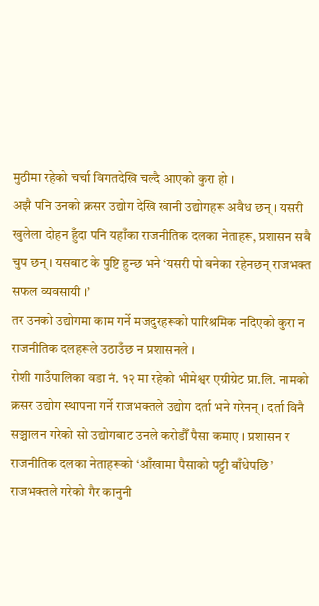मुठीमा रहेको चर्चा विगतदेखि चल्दै आएको कुरा हो ।
अझै पनि उनको क्रसर उद्योग देखि खानी उद्योगहरू अवैध छन् । यसरी खुलेला दोहन हुँदा पनि यहाँका राजनीतिक दलका नेताहरू, प्रशासन सबै चुप छन् । यसबाट के पुष्टि हुन्छ भने ‘यसरी पो बनेका रहेनछन् राजभक्त सफल व्यवसायी ।’
तर उनको उद्योगमा काम गर्ने मजदुरहरूको पारिश्रमिक नदिएको कुरा न राजनीतिक दलहरूले उठाउँछ न प्रशासनले ।
रोशी गाउँपालिका वडा नं. १२ मा रहेको भीमेश्वर एग्रीग्रेट प्रा.लि. नामको क्रसर उद्योग स्थापना गर्ने राजभक्तले उद्योग दर्ता भने गरेनन् । दर्ता विनै सञ्चालन गरेको सो उद्योगबाट उनले करोडौँ पैसा कमाए । प्रशासन र राजनीतिक दलका नेताहरूको ‘आँखामा पैसाको पट्टी बाँधेपछि’ राजभक्तले गरेको गैर कानुनी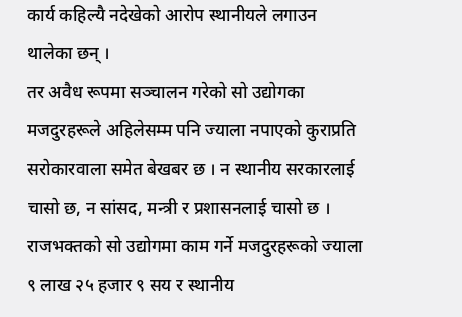कार्य कहिल्यै नदेखेको आरोप स्थानीयले लगाउन थालेका छन् ।
तर अवैध रूपमा सञ्चालन गरेको सो उद्योगका मजदुरहरूले अहिलेसम्म पनि ज्याला नपाएको कुराप्रति सरोकारवाला समेत बेखबर छ । न स्थानीय सरकारलाई चासो छ, न सांसद, मन्त्री र प्रशासनलाई चासो छ ।
राजभक्तको सो उद्योगमा काम गर्ने मजदुरहरूको ज्याला ९ लाख २५ हजार ९ सय र स्थानीय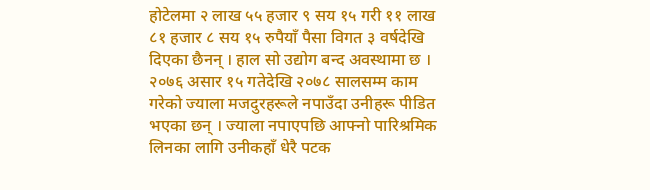होटेलमा २ लाख ५५ हजार ९ सय १५ गरी ११ लाख ८१ हजार ८ सय १५ रुपैयाँ पैसा विगत ३ वर्षदेखि दिएका छैनन् । हाल सो उद्योग बन्द अवस्थामा छ ।
२०७६ असार १५ गतेदेखि २०७८ सालसम्म काम गरेको ज्याला मजदुरहरूले नपाउँदा उनीहरू पीडित भएका छन् । ज्याला नपाएपछि आफ्नो पारिश्रमिक लिनका लागि उनीकहाँ धेरै पटक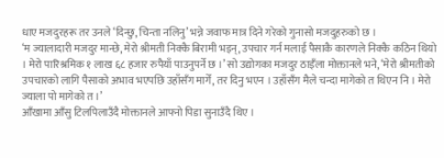धाए मजदुरहरू तर उनले ‘दिन्छु, चिन्ता नलिनु’ भन्ने जवाफ मात्र दिने गरेको गुनासो मजदुहरुको छ ।
‘म ज्यालादारी मजदुर मान्छे, मेरो श्रीमती निक्कै बिरामी भइन्, उपचार गर्न मलाई पैसाकै कारणले निक्कै कठिन थियो । मेरो पारिश्रमिक १ लाख ६८ हजार रुपैयाँ पाउनुपर्ने छ ।’ सो उद्योगका मजदुर ठाइँला मोक्तानले भने, ‘मेरो श्रीमतीको उपचारको लागि पैसाको अभाव भएपछि उहाँसँग मागेँ, तर दिनु भएन । उहाँसँग मैले चन्दा मागेको त थिएन नि । मेरो ज्याला पो मागेको त ।’
आँखामा आँसु टिलपिलाउँदै मोक्तानले आफ्नो पिडा सुनाउँदै थिए ।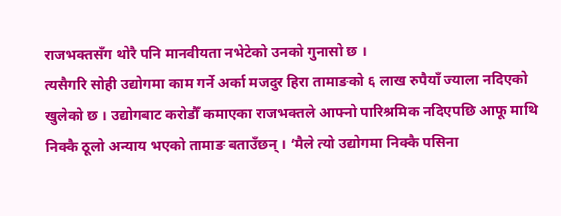राजभक्तसँग थोरै पनि मानवीयता नभेटेको उनको गुनासो छ ।
त्यसैगरि सोही उद्योगमा काम गर्ने अर्का मजदुर हिरा तामाङको ६ लाख रुपैयाँ ज्याला नदिएको खुलेको छ । उद्योगबाट करोडौँ कमाएका राजभक्तले आफ्नो पारिश्रमिक नदिएपछि आफू माथि निक्कै ठूलो अन्याय भएको तामाङ बताउँछन् । ‘मैले त्यो उद्योगमा निक्कै पसिना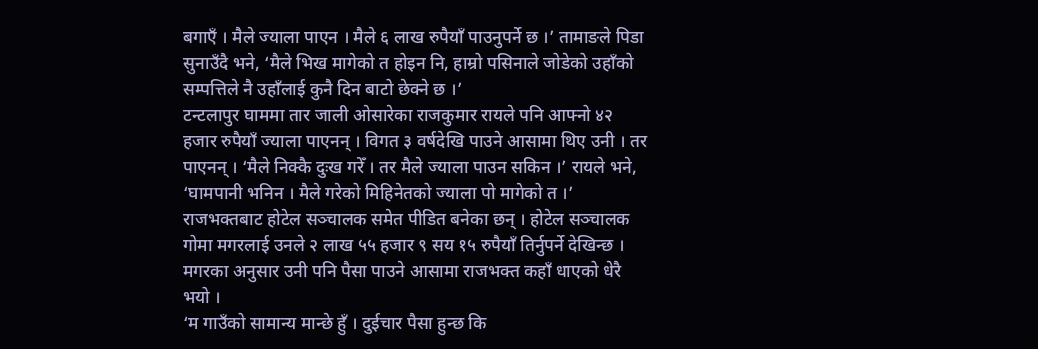बगाएँ । मैले ज्याला पाएन । मैले ६ लाख रुपैयाँ पाउनुपर्ने छ ।’ तामाङले पिडा सुनाउँदै भने, ‘मैले भिख मागेको त होइन नि, हाम्रो पसिनाले जोडेको उहाँको सम्पत्तिले नै उहाँलाई कुनै दिन बाटो छेक्ने छ ।’
टन्टलापुर घाममा तार जाली ओसारेका राजकुमार रायले पनि आफ्नो ४२ हजार रुपैयाँ ज्याला पाएनन् । विगत ३ वर्षदेखि पाउने आसामा थिए उनी । तर पाएनन् । ‘मैले निक्कै दुःख गरेँ । तर मैले ज्याला पाउन सकिन ।’ रायले भने, ‘घामपानी भनिन । मैले गरेको मिहिनेतको ज्याला पो मागेको त ।’
राजभक्तबाट होटेल सञ्चालक समेत पीडित बनेका छन् । होटेल सञ्चालक गोमा मगरलाई उनले २ लाख ५५ हजार ९ सय १५ रुपैयाँ तिर्नुपर्ने देखिन्छ । मगरका अनुसार उनी पनि पैसा पाउने आसामा राजभक्त कहाँ धाएको धेरै भयो ।
‘म गाउँको सामान्य मान्छे हुँ । दुईचार पैसा हुन्छ कि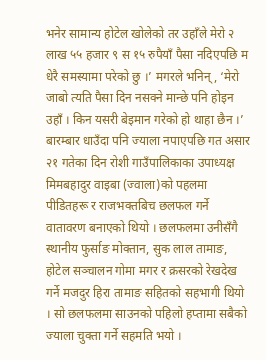भनेर सामान्य होटेल खोलेको तर उहाँले मेरो २ लाख ५५ हजार ९ स १५ रुपैयाँ पैसा नदिएपछि म धेरै समस्यामा परेको छु ।’ मगरले भनिन्, ‘मेरो जाबो त्यति पैसा दिन नसक्ने मान्छे पनि होइन उहाँ । किन यसरी बेइमान गरेको हो थाहा छैन ।’
बारम्बार धाउँदा पनि ज्याला नपाएपछि गत असार २१ गतेका दिन रोशी गाउँपालिकाका उपाध्यक्ष मिमबहादुर वाइबा (ज्वाला)को पहलमा पीडितहरू र राजभक्तबिच छलफल गर्ने वातावरण बनाएको थियो । छलफलमा उनीसँगै स्थानीय फुर्साङ मोक्तान, सुक लाल तामाङ, होटेल सञ्चालन गोमा मगर र क्रसरको रेखदेख गर्ने मजदुर हिरा तामाङ सहितको सहभागी थियो । सो छलफलमा साउनको पहिलो हप्तामा सबैको ज्याला चुक्ता गर्ने सहमति भयो ।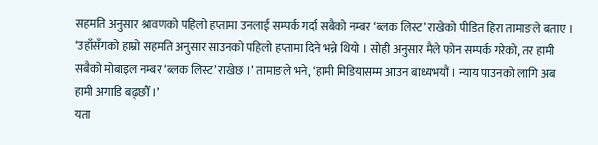सहमति अनुसार श्रावणको पहिलो हप्तामा उनलाई सम्पर्क गर्दा सबैको नम्बर ‘ब्लक लिस्ट’ राखेको पीडित हिरा तामाङले बताए । ‘उहाँसँगको हाम्रो सहमति अनुसार साउनको पहिलो हप्तामा दिने भन्ने थियो । सोही अनुसार मैले फोन सम्पर्क गरेको, तर हामी सबैको मोबाइल नम्बर ‘ब्लक लिस्ट’ राखेछ ।’ तामाङले भने, ‘हामी मिडियासम्म आउन बाध्यभयौं । न्याय पाउनको लागि अब हामी अगाडि बढ्छौँ ।’
यता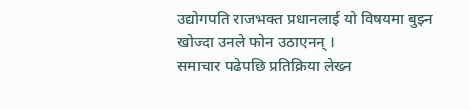उद्योगपति राजभक्त प्रधानलाई यो विषयमा बुझ्न खोज्दा उनले फोन उठाएनन् ।
समाचार पढेपछि प्रतिक्रिया लेख्न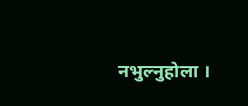नभुल्नुहोला ।